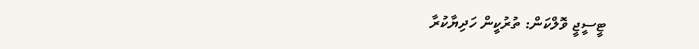ޓީސީޖީ ވޮލްކަން: ތުރުކީން ހަދިޔާކުރާ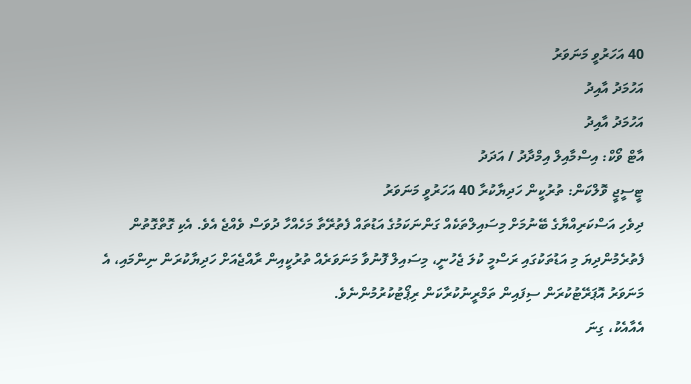40 އަހަރުވީ މަނަވަރު
އަހުމަދު އާއިދު
އަހުމަދު އާއިދު
އާޓް ވޯކް: އިސްމާއިލް އިމްދާދު / އަދަދު
ޓީސީޖީ ވޮލްކަން: ތުރުކީން ހަދިޔާކުރާ 40 އަހަރުވީ މަނަވަރު
ދިވެހި އަސްކަރިއްޔާގެ ބޭނުމަށް މިސައިލްތަކެއް ގަންނަކަމުގެ އަޑުތައް ފެތުރޭތާ މަހެއްހާ ދުވަސް ވެއްޖެ އެވެ. އެކި ގޮތްގޮތުން ފެތުރެމުންދިޔަ މި އަޑުތަކުގައި ރަސްމީ ކުލަ ޖެހުނީ، މިސައިލް ފޮނުވާ މަނަވަރެއް ތުރުކީއިން ރާއްޖެއަށް ހަދިޔާކުރަން ނިންމައި، އެ މަނަވަރު އޮޕަރޭޓުކުރަން ސިފައިން ތަމްރީނުކުރާކަން ރިޕޯޓުކުރުމުންނެވެ.
އެއާއެކު، ގިނަ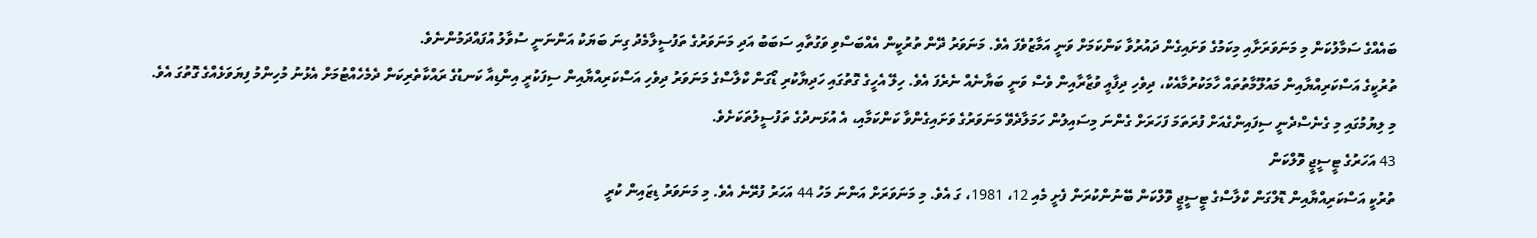ބައެއްގެ ސަމާލުކަން މި މަނަވަރަށާއި މިކަމުގެ ވަށައިގެން ދައުރުވާ ކަންކަމަށް ވަނީ އަމާޒުވެފަ އެވެ. މަނަވަރު ދޭން ތުރުކީން އެއްބަސްވި ވަގުތާއި ސަބަބު އަދި މަނަވަރުގެ ތަފުސީލާމެދު ގިނަ ބަޔަކު އަންނަނީ ސުވާލު އުފައްދަމުންނެވެ.
ތުރުކީގެ އަސްކަރިއްޔާއިން މައުލޫމާތުތައް ހާމަކުރުމާއެކު، ދިވެހި ދިފާއީ ވުޒާރާއިން ވެސް ވަނީ ބަޔާނެއް ނެރެފަ އެވެ. ހިލޭ އެހީގެ ގޮތުގައި ހަދިޔާކުރި ޑޯގަން ކްލާސްގެ މަނަވަރު ދިވެހި އަސްކަރިއްޔާއިން ސިފަކުރީ އިންޑިއާ ކަނޑުގެ ރައްކާތެރިކަން ދެމެހެއްޓުމަށް އެޅުނު މުހިންމު ފިޔަވަޅެއްގެ ގޮތުގަ އެވެ.
މި ލިޔުމުގައި މި ގެނެސްދެނީ ސިފައިންގެއަށް ފުރަތަމަ ފަހަރަށް ގެންނަ މިސައިލުން ހަމަލާދެވޭ މަނަވަރުގެ ވަށައިގެންވާ ކަންކަމާއި، އެ އުޅަނދުގެ ތަފުސީލުތަކަށެވެ.
43 އަހަރުގެ ޓީސީޖީ ވޮލްކަން
ތުރުކީ އަސްކަރިއްޔާއިން ޑޮލްގަން ކްލާސްގެ ޓީސީޖީ ވޮލްކަން ބޭނުންކުރަން ފެށީ މެއި 12، 1981، ގަ އެވެ. މި މަނަވަރަށް އަންނަ މަހު 44 އަހަރު ފުރޭނެ އެވެ. މި މަނަވަރު ޑިޒައިން ކުރީ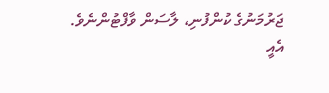ޖަރުމަނުގެ ކުންފުނި، ލާސަން ވާފްޓުންނެވެ.
އެއީ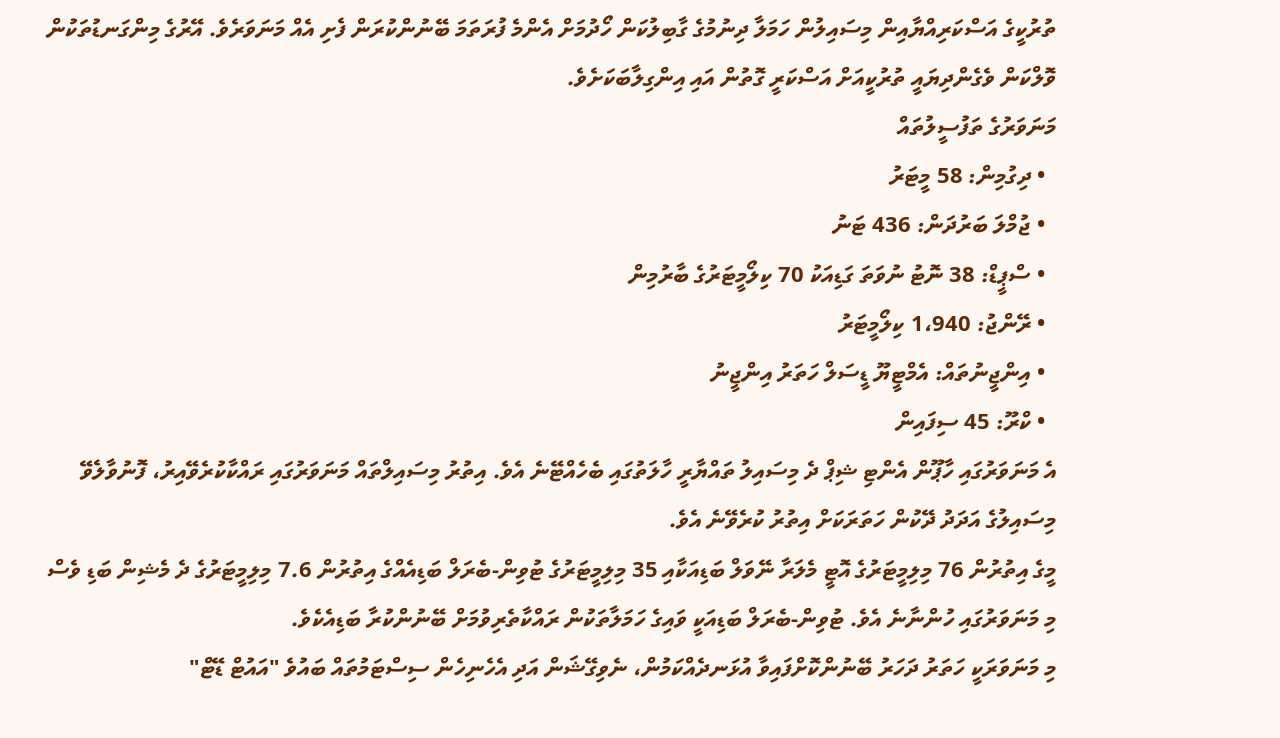ތުރުކީގެ އަސްކަރިއްޔާއިން މިސައިލުން ހަމަލާ ދިނުމުގެ ގާބިލުކަން ހޯދުމަށް އެންމެ ފުރަތަމަ ބޭނުންކުރަން ފެށި އެއް މަނަވަރެވެ. އޭރުގެ މިންގަނޑުތަކުން ވޮލްކަން ވެގެންދިޔައީ ތުރުކީއަށް އަސްކަރީ ގޮތުން އައި އިންގިލާބަކަށެވެ.
މަނަވަރުގެ ތަފުސީލުތައް
  • ދިގުމިން: 58 މީޓަރު
  • ޖުމްލަ ބަރުދަން: 436 ޓަނު
  • ސްޕީޑް: 38 ނޮޓު ނުވަތަ ގަޑިއަކު 70 ކިލޯމީޓަރުގެ ބާރުމިން
  • ރޭންޖު: 1،940 ކިލޯމީޓަރު
  • އިންޖީނުތައް: އެމްޓީޔޫ ޑީސަލް ހަތަރު އިންޖީނު
  • ކްރޫ: 45 ސިފައިން
އެ މަނަވަރުގައި ހާޕޫން އެންޓި ޝިޕް ދެ މިސައިލު ތައްޔާރީ ހާލަތުގައި ބެހެއްޓޭނެ އެވެ. އިތުރު މިސައިލްތައް މަނަވަރުގައި ރައްކާކުރެވޭއިރު، ފޮނުވާލެވޭ މިސައިލުގެ އަދަދު ދޭކުން ހަތަރަކަށް އިތުރު ކުރެވޭނެ އެވެ.
މީގެ އިތުރުން 76 މިލިމީޓަރުގެ އޮޓީ މެލަރާ ނޭވަލް ބަޑިއަކާއި 35 މިލިމީޓަރުގެ ޓުވިން-ބެރަލް ބަޑިއެއްގެ އިތުރުން 7.6 މިލިމީޓަރުގެ ދެ މެޝިން ބަޑި ވެސް މި މަނަވަރުގައި ހުންނާނެ އެވެ. ޓުވިން-ބެރަލް ބަޑިއަކީ ވައިގެ ހަމަލާތަކުން ރައްކާތެރިވުމަށް ބޭނުންކުރާ ބަޑިއެކެވެ.
މި މަނަވަރަކީ ހަތަރު ދަހަރު ބޭނުންކޮށްފައިވާ އުޅަނދެއްކަމުން، ނެވިގޭޝަން އަދި އެހެނިހެން ސިސްޓަމުތައް ބައުވެ "އައުޓް ޑޭޓް"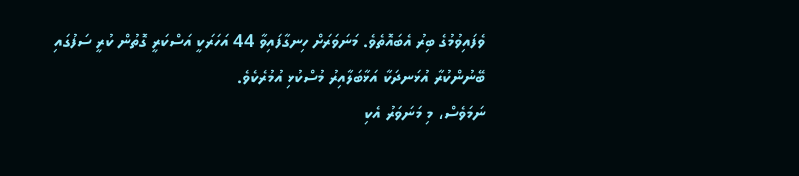ވެފައިވުމުގެ ބިރު އެބައޮތެވެ. މަނަވަރަށް ހިނގާފައިވާ 44 އަހަރަކީ އަސްކަރީ ގޮތުން ކުރީ ސަފުގައި ބޭނުންކުރާ އުޅަނދަކާ އަޅާބަލާއިރު މުސްކުޅި އުމުރެކެވެ.
ނަމަވެސް، މި މަނަވަރު އެކި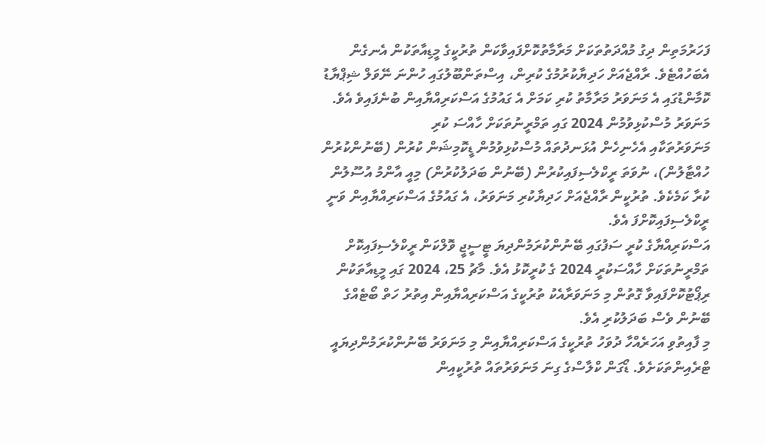ފަހަރުމަތިން ދިގު މުއްދަތުތަކަށް މަރާމާތުކޮށްފައިވާކަން ތުރުކީގެ މީޑިއާތަކުން އެނގެން އެބަހުއްޓެވެ. ރާއްޖެއަށް ހަދިޔާކުރުމުގެ ކުރިން، އިސްތަންބޫލުގައި ހުންނަ ނޭވަލް ޝިޕްޔާޑު ކޮމާންޑުގައި އެ މަނަވަރު މަރާމާތު ކުރި ކަމަށް އެ ގައުމުގެ އަސްކަރިއްޔާއިން ބުނެފައިވެ އެވެ.
މަނަވަރު މުސްކުޅިވުމުން 2024 ގައި ތަމްރީނުތަކަށް ހާއްސަ ކުރި
މަނަވަރުތަކާއި އެހެނިހެން އުޅަނދުތައް މުސްކުޅިވުމުން ޑީކޮމިޝަން ކުރުން (ބޭނުންކުރުން ހުއްޓާލުން)، ނުވަތަ ރީކްލެސިފައިކުރުން (ބޭނުން ބަދަލުކުރުން) މިއީ އާންމު އުސޫލުން ކުރާ ކަމެކެވެ. ތުރުކީން ރާއްޖެއަށް ހަދިޔާކުރި މަނަވަރު، އެ ގައުމުގެ އަސްކަރިއްޔާއިން ވަނީ ރީކްލެސިފައިކޮށްފަ އެވެ.
އަސްކަރިއްޔާގެ ކުރީ ސަފުގައި ބޭނުންކުރަމުންދިޔަ ޓީސީޖީ ވޮލްކަން ރީކްލެސިފައިކޮށް ތަމްރީނުތަކަށް ހާއްސަކުރީ 2024 ގެ ކުރީކޮޅު އެވެ. މާޗު 25، 2024 ގައި މީޑިއާތަކުން ރިޕޯޓުކޮށްފައިވާ ގޮތުން މި މަނަވަރާއެކު ތުރުކީގެ އަސްކަރިއްޔާއިން އިތުރު ހަތް ބޯޓެއްގެ ބޭނުން ވެސް ބަދަލުކުރި އެވެ.
މި ފާއިތުވި އަހަރެއްހާ ދުވަހު ތުރުކީގެ އަސްކަރިއްޔާއިން މި މަނަވަރު ބޭނުންކުރަމުންދިޔައީ ޓްރެއިންތަކަށެވެ. ޑޯގަން ކްލާސްގެ ގިނަ މަނަވަރުތައް ތުރުކީއިން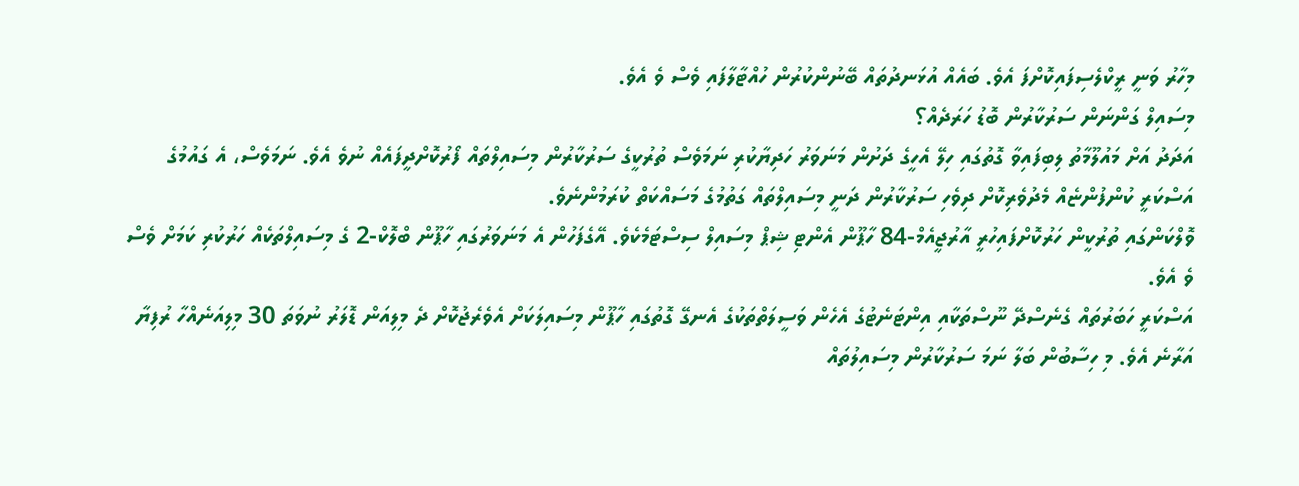މިހާރު ވަނީ ރީކްލެސިފައިކޮށްފަ އެވެ. ބައެއް އުޅަނދުތައް ބޭނުންކުރުން ހުއްޓާލާފައި ވެސް ވެ އެވެ.
މިސައިލް ގަންނަން ސަރުކާރުން ބޮޑު ހަރަދެއް؟
އަދަދު އަށް މައުލޫމާތު ލިބިފައިވާ ގޮތުގައި ހިލޭ އެހީގެ ދަށުން މަނަވަރު ހަދިޔާކުރި ނަމަވެސް ތުރުކީގެ ސަރުކާރުން މިސައިލްތައް ފޯރުކޮށްދީފައެއް ނުވެ އެވެ. ނަމަވެސް، އެ ގައުމުގެ އަސްކަރީ ކުންފުންޏެއް މެދުވެރިކޮށް ދިވެހި ސަރުކާރުން ދަނީ މިސައިލްތައް ގަތުމުގެ މަސައްކަތް ކުރަމުންނެވެ.
ވޮލްކަންގައި ތުރުކީން ހަރުކޮށްފައިހުރީ އާރުޖީއެމް-84 ހާޕޫން އެންޓި ޝިޕް މިސައިލް ސިސްޓަމެކެވެ. އޭގެފަހުން އެ މަނަވަރުގައި ހާޕޫން ބްލޮކް-2 ގެ މިސައިލްތަކެއް ހަރުކުރި ކަމަށް ވެސް ވެ އެވެ.
އަސްކަރީ ހަބަރުތައް ގެނެސްދޭ ނޫސްތަކާއި އިންޓަނެޓުގެ އެހެން ވަސީލަތްތަކުގެ އެނގޭ ގޮތުގައި ހާޕޫން މިސައިލަކަށް އެވެރެޖުކޮށް ދެ މިލިއަން ޑޮލަރު ނުވަތަ 30 މިލިއަނެއްހާ ރުފިޔާ އަރާނެ އެވެ. މި ހިސާބުން ބަލާ ނަމަ ސަރުކާރުން މިސައިލުތައް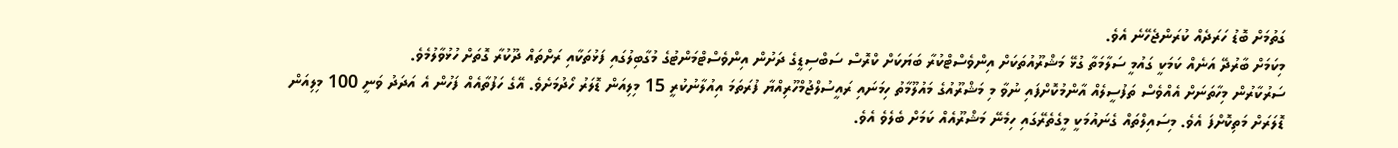ގަތުމަށް ބޮޑު ހަރަދެއް ކުރަންޖެހޭނެ އެވެ.
މިކަމަށް ބާރުދޭ އަނެއް ކަމަކީ ގައުމީ ސަލާމަތާ ގުޅޭ މަޝްރޫއުތަކަށް އިންވެސްޓްކުރާ ބަޔަކަށް ކްރޮސް ސަބްސިޑީގެ ދަށުން އިންވެސްޓްމަންޓުގެ މުގާބިލުގައި ފަޅުތަކާއި ރަށްތައް ދޫކުރާ ގޮތަށް ހުޅުވާލުމެވެ.
ސަރުކާރުން މިހާތަނަށް އެއްވެސް ތަފުސީލެއް އާންމުކޮށްފައި ނުވާ މި މަޝްރޫއުގެ މައުލޫމާތު ހިމަނައި ރައީސުލްޖުމްހޫރިއްޔާ ފުރަތަމަ އިއުލާނުކުރީ 15 މިލިއަން ޑޮލަރު ހޯދުމަށެވެ. އޭގެ ހަފުތާއެއް ފަހުން އެ އަދަދު ވަނީ 100 މިލިއަން ޑޮލަރަށް މަތިކޮށްފަ އެވެ. މިސައިލްތައް ގެނައުމަކީ މީގެތެރޭގައި ހިމެނޭ މަޝްރޫއެއް ކަމަށް ބެލެވެ އެވެ.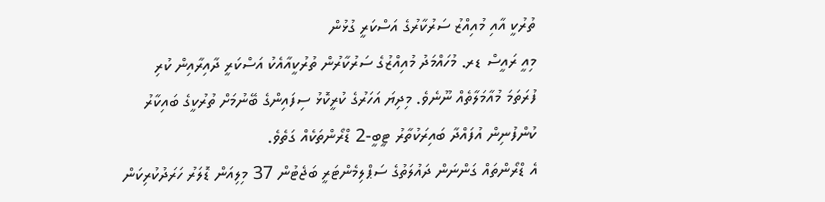ތުރުކީ އާއި މުއިއްޒު ސަރުކާރުގެ އަސްކަރީ ގުޅުން
މިއީ ރައީސް ޑރ. މުހައްމަދު މުއިއްޒުގެ ސަރުކާރުން ތުރުކީއާއެކު އަސްކަރީ ދާއިރާއިން ކުރި ފުރަތަމަ މުއާމަލާތެއް ނޫނެވެ. މިދިޔަ އަހަރުގެ ކުރީކޮޅު ސިފައިންގެ ބޭނުމަށް ތުރުކީގެ ބައިކާރު ކުންފުނިން އުފައްދާ ބައިރަކުތާރު ޓީބީ-2 ޑްރޯންތަކެއް ގަތެވެ.
އެ ޑްރޯންތައް ގަންނަން ދައުލަތުގެ ސަޕްލިމެންޓަރީ ބަޖެޓުން 37 މިލިއަން ޑޮލަރު ހަރަދުކުރިކަން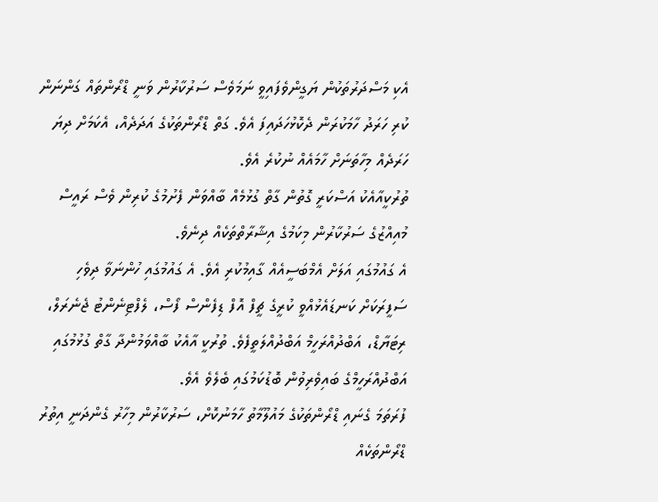އެކި މަސްދަރުތަކުން ޔަގީންވެފައިވީ ނަމަވެސް ސަރުކާރުން ވަނީ ޑްރޯންތައް ގަންނަން ކުރި ހަރަދު ހާމަކުރަން ދެކޮޅުހަދައިފަ އެވެ. ގަތް ޑްރޯންތަކުގެ އަދަދެއް، އެކަމަށް ދިޔަ ހަރަދެއް މިހާތަނަށް ހާމައެއް ނުކުރެ އެވެ.
ތުރުކީއާއެކު އަސްކަރީ ގޮތުން ގާތް ގުޅުމެއް ބާއްވަން ފެށުމުގެ ކުރިން ވެސް ރައީސް މުއިއްޒުގެ ސަރުކާރުން މިކަމުގެ އިޝާރާތްތަކެއް ދިނެވެ.
އެ ގައުމުގައި އަލަށް އެމްބަސީއެއް ގާއިމުކުރި އެވެ. އެ ގައުމުގައި ހުންނަވާ ދިވެހި ސަފީރަކަށް ކަނޑައެޅުއްވީ ކުރީގެ ޗީފް އޮފް ޑިފެންސް ފޯސް، ލެފްޓިނެންޓު ޖެނެރަލް، ރިޓަޔާޑް، އަބްދުއްރަހީމް އަބްދުއްލަތީފެވެ. ތުރުކީ އާއެކު ބާއްވަމުންދާ ގާތް ގުޅުމުގައި އަބްދުއްރަހީމްގެ ބައިވެރިވުން ބޮޑުކަމުގައި ބެލެވެ އެވެ.
ފުރަތަމަ ގެނައި ޑްރޯންތަކުގެ މައުލޫމާތު ހާމަނުކޮށް، ސަރުކާރުން މިހާރު ގެންދަނީ އިތުރު ޑްރޯންތަކެއް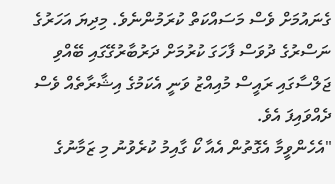ގެނައުމަށް ވެސް މަސައްކަތް ކުރަމުންނެވެ. މިދިޔަ އަހަރުގެ ނަސްރުގެ ދުވަސް ފާހަގަ ކުރުމަށް ދަރުބާރުގޭގައި ބޭއްވި ޖަލްސާގައި ރައީސް މުއިއްޒު ވަނީ އެކަމުގެ އިޝާރާތެއް ވެސް ދެއްވައިފަ އެވެ.
"އެހެންވީމާ އެގޮތުން އެއާ ކޯ ގާއިމު ކުރެވުނު މި ޒަމާނުގެ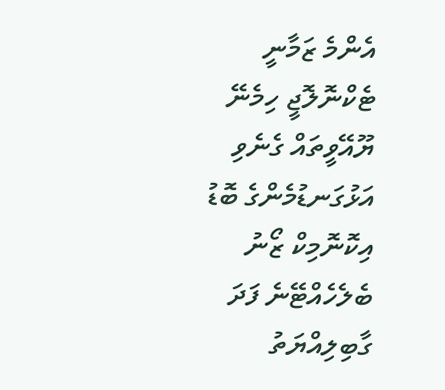އެންމެ ޒަމާނީ ޓެކްނޮލޮޖީ ހިމެނޭ ޔޫއޭވީތައް ގެނެވި އަޅުގަނޑުމެންގެ ބޮޑު އިކޮނޮމިކް ޒޯނު ބެލެހެއްޓޭނެ ފަދަ ގާބިލިއްޔަތު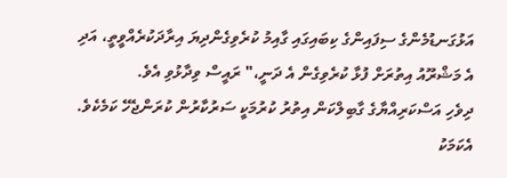އަޅުގަނޑުމެންގެ ސިފައިންގެ ކިބައިގައި ގާއިމު ކުރެވިގެންދިޔަ އިރާދަކުރެއްވީތީ، އަދި އެ މަޝްރޫއު އިތުރަށް ފުޅާ ކުރެވިގެން އެ ދަނީ،" ރައީސް ވިދާޅުވި އެވެ.
ދިވެހި އަސްކަރިއްޔާގެ ގާބިލްކަން އިތުރު ކުރުމަކީ ސަރުކާރުން ކުރަންޖެހޭ ކަމެކެވެ. އެކަމަކު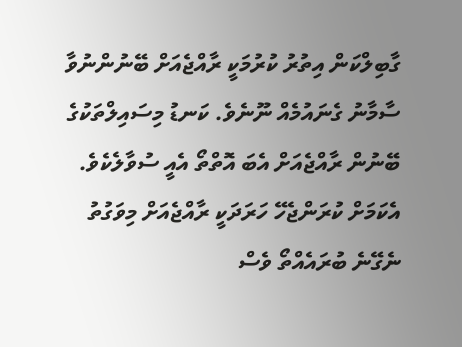ގާބިލްކަން އިތުރު ކުރުމަކީ ރާއްޖެއަށް ބޭނުންނުވާ ސާމާނު ގެނައުމެއް ނޫނެވެ. ކަނޑު މިސައިލްތަކުގެ ބޭނުން ރާއްޖެއަށް އެބަ އޮތްތޯ އެއީ ސުވާލެކެވެ. އެކަމަށް ކުރަންޖެހޭ ހަރަދަކީ ރާއްޖެއަށް މިވަގުތު ނެގޭނެ ބުރައެއްތޯ ވެސް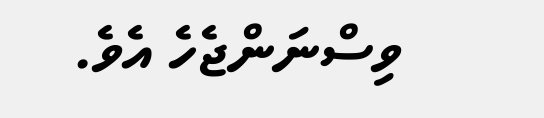ވިސްނަންޖެހެ އެވެ.